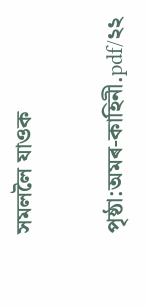সমললৈ যাওক

পৃষ্ঠা:অমৰ-কাহিনী.pdf/২২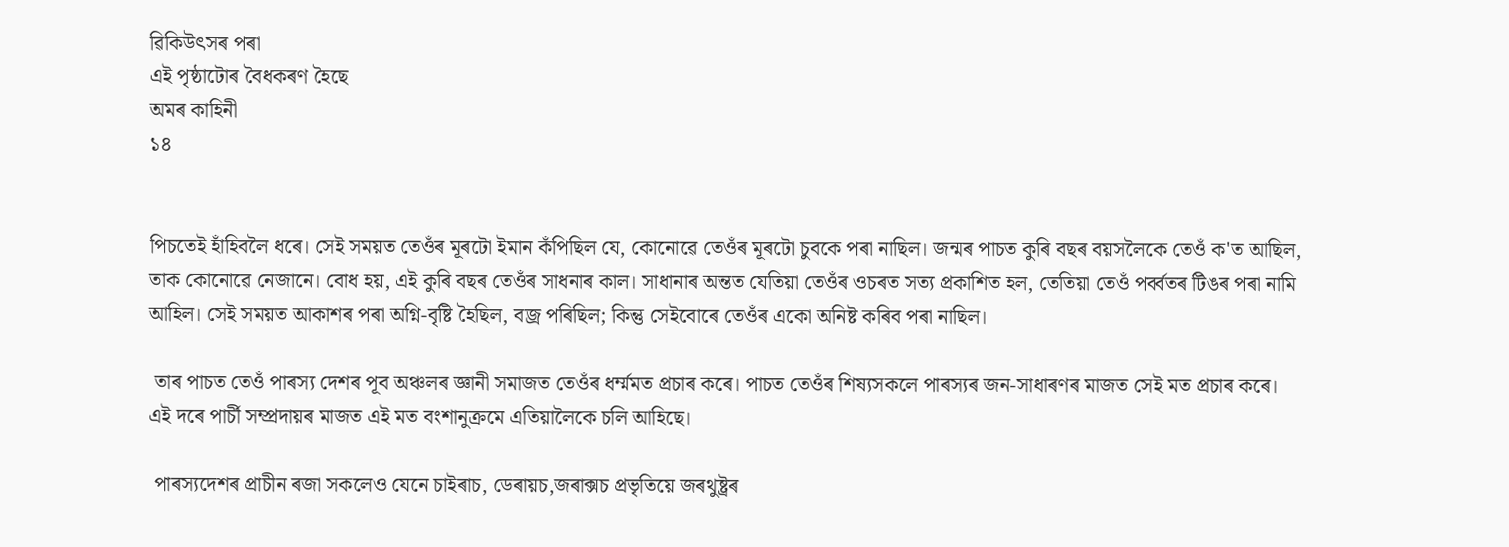ৱিকিউৎসৰ পৰা
এই পৃষ্ঠাটোৰ বৈধকৰণ হৈছে
অমৰ কাহিনী
১৪


পিচতেই হাঁহিবলৈ ধৰে। সেই সময়ত তেওঁৰ মূৰটো ইমান কঁপিছিল যে, কোনোৱে তেওঁৰ মূৰটো চুবকে পৰা নাছিল। জন্মৰ পাচত কুৰি বছৰ বয়সলৈকে তেওঁ ক'ত আছিল, তাক কোনোৱে নেজানে। বোধ হয়, এই কুৰি বছৰ তেওঁৰ সাধনাৰ কাল। সাধানাৰ অন্তত যেতিয়া তেওঁৰ ওচৰত সত্য প্ৰকাশিত হল, তেতিয়া তেওঁ পৰ্ব্বতৰ টিঙৰ পৰা নামি আহিল। সেই সময়ত আকাশৰ পৰা অগ্নি-বৃষ্টি হৈছিল, বজ্ৰ পৰিছিল; কিন্তু সেইবোৰে তেওঁৰ একো অনিষ্ট কৰিব পৰা নাছিল।

 তাৰ পাচত তেওঁ পাৰস্য দেশৰ পূব অঞ্চলৰ জ্ঞানী সমাজত তেওঁৰ ধৰ্ম্মমত প্ৰচাৰ কৰে। পাচত তেওঁৰ শিষ্যসকলে পাৰস্যৰ জন-সাধাৰণৰ মাজত সেই মত প্ৰচাৰ কৰে। এই দৰে পাৰ্চী সম্প্ৰদায়ৰ মাজত এই মত বংশানুক্ৰমে এতিয়ালৈকে চলি আহিছে।

 পাৰস্যদেশৰ প্ৰাচীন ৰজা সকলেও যেনে চাইৰাচ, ডেৰায়চ,জৰাক্সচ প্ৰভৃতিয়ে জৰথুষ্ট্ৰৰ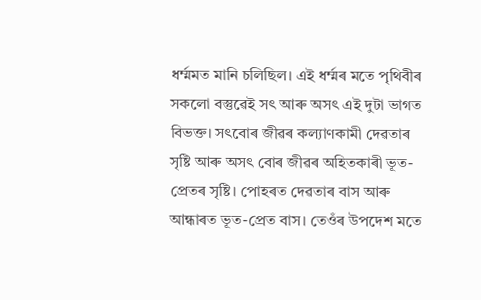ধৰ্ম্মমত মানি চলিছিল। এই ধৰ্ম্মৰ মতে পৃথিবীৰ সকলো বস্তুৱেই সৎ আৰু অসৎ এই দুটা ভাগত বিভক্ত। সৎবোৰ জীৱৰ কল্যাণকামী দেৱতাৰ সৃষ্টি আৰু অসৎ বোৰ জীৱৰ অহিতকাৰী ভূত-প্ৰেতৰ সৃষ্টি। পোহৰত দেৱতাৰ বাস আৰু আন্ধাৰত ভূত-প্ৰেত বাস। তেওঁৰ উপদেশ মতে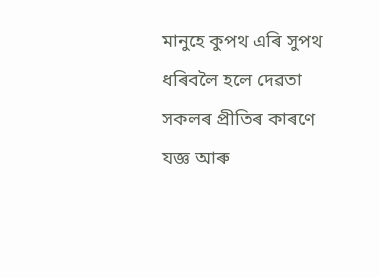মানুহে কুপথ এৰি সুপথ ধৰিবলৈ হলে দেৱতা সকলৰ প্ৰীতিৰ কাৰণে যজ্ঞ আৰু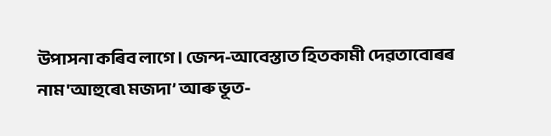উপাসনা কৰিব লাগে। জেন্দ-আবেস্তাত হিতকামী দেৱতাবোৰৰ নাম 'আহুৰে৷ মজদা’ আৰু ভূত-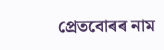প্ৰেতবোৰৰ নাম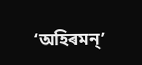‘অহিৰমন্’